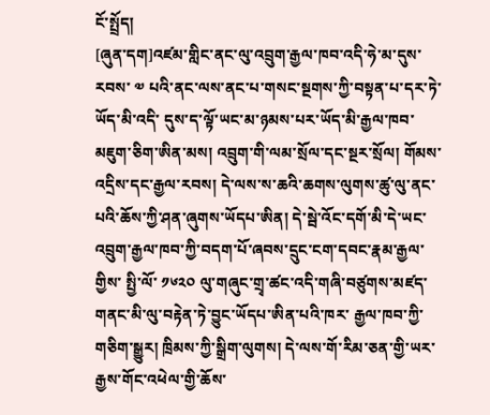ངོ་སྤྲོད།
[ཞུན་དག]འཛམ་གླིང་ནང་ལུ་འབྲུག་རྒྱལ་ཁབ་འདི་ཧེ་མ་དུས་རབས་ ༧ པའི་ནང་ལས་ནང་པ་གསང་སྔགས་ཀྱི་བསྟན་པ་དར་ཏེ་ཡོད་མི་འདི་ དུས་ད་ལྟོ་ཡང་མ་ཉམས་པར་ཡོད་མི་རྒྱལ་ཁབ་མཇུག་ཅིག་ཨིན་མས། འབྲུག་གི་ལམ་སྲོལ་དང་སྔར་སྲོལ། གོམས་འདྲིས་དང་རྒྱལ་རབས། དེ་ལས་ས་ཆའི་ཆགས་ལུགས་ཚུ་ལུ་ནང་པའི་ཆོས་ཀྱི་ཤན་ཞུགས་ཡོདཔ་ཨིན། དེ་སྦེ་འོང་དགོ་མི་དེ་ཡང་འབྲུག་རྒྱལ་ཁབ་ཀྱི་བདག་པོ་ཞབས་དྲུང་ངག་དབང་རྣམ་རྒྱལ་གྱིས་ སྤྱི་ལོ་ ༡༦༢༠ ལུ་གཞུང་གྲྭ་ཚང་འདི་གཞི་བཙུགས་མཛད་གནང་མི་ལུ་བརྟེན་ཏེ་བྱུང་ཡོདཔ་ཨིན་པའི་ཁར་ རྒྱལ་ཁབ་ཀྱི་གཅིག་སྒྱུར། ཁྲིམས་ཀྱི་སྒྲིག་ལུགས། དེ་ལས་གོ་རིམ་ཅན་གྱི་ཡར་རྒྱས་གོང་འཕེལ་གྱི་ཆོས་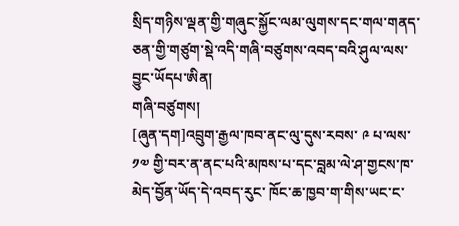སྲིད་གཉིས་ལྡན་གྱི་གཞུང་སྐྱོང་ལམ་ལུགས་དང་གལ་གནད་ཅན་གྱི་གཙུག་སྡེ་འདི་གཞི་བཙུགས་འབད་བའི་ཤུལ་ལས་བྱུང་ཡོདཔ་ཨིན།
གཞི་བཙུགས།
[ཞུན་དག]འབྲུག་རྒྱལ་ཁབ་ནང་ལུ་དུས་རབས་ ༩ པ་ལས་ ༡༧ གྱི་བར་ན་ནང་པའི་མཁས་པ་དང་བླམ་ལེ་ཤ་གྱངས་ཁ་མེད་བྱོན་ཡོད་དེ་འབད་རུང་ ཁོང་ཆ་ཁྱབ་ག་གིས་ཡང་ང་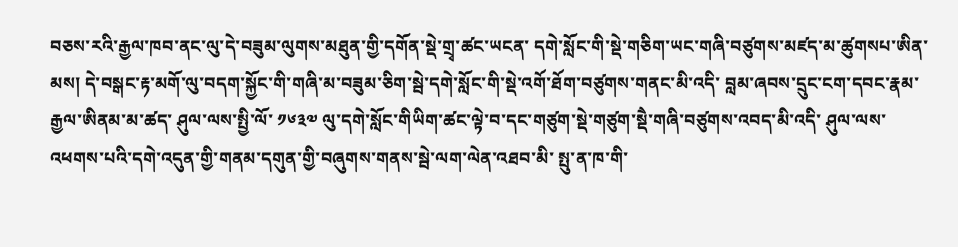བཅས་རའི་རྒྱལ་ཁབ་ནང་ལུ་དེ་བཟུམ་ལུགས་མཐུན་གྱི་དགོན་སྡེ་གྲྭ་ཚང་ཡངན་ དགེ་སློང་གི་སྡེ་གཅིག་ཡང་གཞི་བཙུགས་མཛད་མ་ཚུགསཔ་ཨིན་མས། དེ་བསྒང་རྟ་མགོ་ལུ་བདག་སྐྱོང་གི་གཞི་མ་བཟུམ་ཅིག་སྦེ་དགེ་སློང་གི་སྡེ་འགོ་ཐོག་བཙུགས་གནང་མི་འདི་ བླམ་ཞབས་དྲུང་ངག་དབང་རྣམ་རྒྱལ་ཨིནམ་མ་ཚད་ ཤུལ་ལས་སྤྱི་ལོ་ ༡༦༣༧ ལུ་དགེ་སློང་གིཡིག་ཚང་ལྟེ་བ་དང་གཙུག་སྡེ་གཙུག་སྡཻ་གཞི་བཙུགས་འབད་མི་འདི་ ཤུལ་ལས་འཕགས་པའི་དགེ་འདུན་གྱི་གནམ་དགུན་གྱི་བཞུགས་གནས་སྦེ་ལག་ལེན་འཐབ་མི་ སྤུ་ན་ཁ་གི་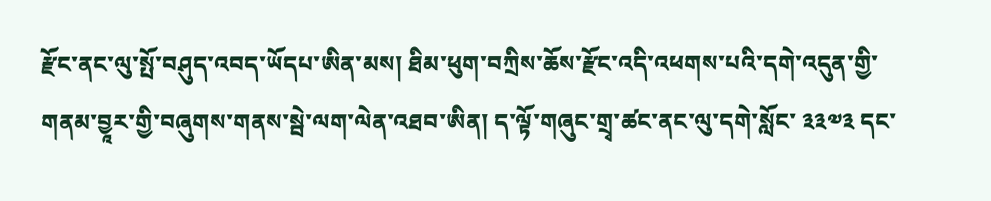རྫོང་ནང་ལུ་སྤོ་བཤུད་འབད་ཡོདཔ་ཨིན་མས། ཐིམ་ཕུག་བཀྲིས་ཆོས་རྫོང་འདི་འཕགས་པའི་དགེ་འདུན་གྱི་གནམ་བྱཱར་གྱི་བཞུགས་གནས་སྦེ་ལག་ལེན་འཐབ་ཨིན། ད་ལྟོ་གཞུང་གྲྭ་ཚང་ནང་ལུ་དགེ་སློང་ ༣༣༧༣ དང་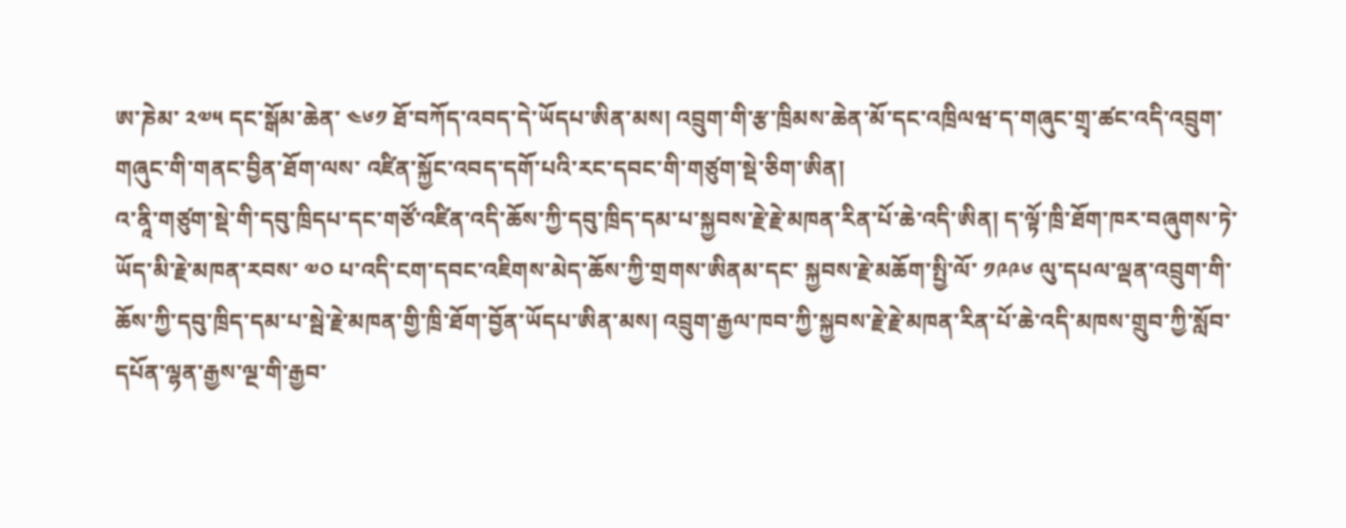ཨ་ཎེམ་ ༢༧༥ དང་སྒོམ་ཆེན་ ༤༦༡ ཐོ་བཀོད་འབད་དེ་ཡོདཔ་ཨིན་མས། འབྲུག་གི་རྩ་ཁྲིམས་ཆེན་མོ་དང་འཁྲིལཝ་ད་གཞུང་གྲྭ་ཚང་འདི་འབྲུག་གཞུང་གི་གནང་བྱིན་ཐོག་ལས་ འཛིན་སྐྱོང་འབད་དགོ་པའི་རང་དབང་གི་གཙུག་སྡེ་ཅིག་ཨིན།
འ་ནཱི་གཙུག་སྡེ་གི་དབུ་ཁྲིདཔ་དང་གཙོ་འཛིན་འདི་ཆོས་ཀྱི་དབུ་ཁྲིད་དམ་པ་སྐྱབས་རྗེ་རྗེ་མཁན་རིན་པོ་ཆེ་འདི་ཨིན། ད་ལྟོ་ཁྲི་ཐོག་ཁར་བཞུགས་ཏེ་ཡོད་མི་རྗེ་མཁན་རབས་ ༧༠ པ་འདི་ངག་དབང་འཇིགས་མེད་ཆོས་ཀྱི་གྲགས་ཨིནམ་དང་ སྐྱབས་རྗེ་མཆོག་སྤྱི་ལོ་ ༡༩༩༦ ལུ་དཔལ་ལྡན་འབྲུག་གི་ཆོས་ཀྱི་དབུ་ཁྲིད་དམ་པ་སྦེ་རྗེ་མཁན་གྱི་ཁྲི་ཐོག་བྱོན་ཡོདཔ་ཨིན་མས། འབྲུག་རྒྱལ་ཁབ་ཀྱི་སྐྱབས་རྗེ་རྗེ་མཁན་རིན་པོ་ཆེ་འདི་མཁས་གྲུབ་ཀྱི་སློབ་དཔོན་ལྷན་རྒྱས་ལྔ་གི་རྒྱབ་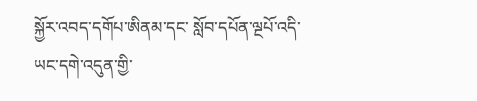སྐྱོར་འབད་དགོཔ་ཨིནམ་དང་ སློབ་དཔོན་ལྔཔོ་འདི་ཡང་དགེ་འདུན་གྱི་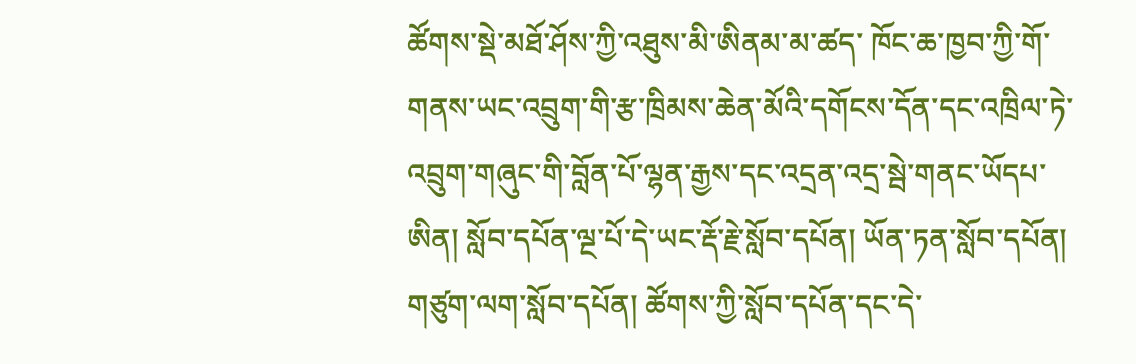ཚོགས་སྡེ་མཐོ་ཤོས་ཀྱི་འཐུས་མི་ཨིནམ་མ་ཚད་ ཁོང་ཆ་ཁྱབ་ཀྱི་གོ་གནས་ཡང་འབྲུག་གི་རྩ་ཁྲིམས་ཆེན་མོའི་དགོངས་དོན་དང་འཁྲིལ་ཏེ་ འབྲུག་གཞུང་གི་བློན་པོ་ལྷན་རྒྱས་དང་འདྲན་འདྲ་སྦེ་གནང་ཡོདཔ་ཨིན། སློབ་དཔོན་ལྔ་པོ་དེ་ཡང་རྡོ་རྗེ་སློབ་དཔོན། ཡོན་ཏན་སློབ་དཔོན། གཙུག་ལག་སློབ་དཔོན། ཚོགས་ཀྱི་སློབ་དཔོན་དང་དེ་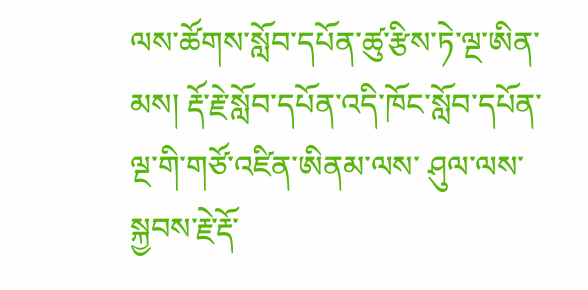ལས་ཚོགས་སློབ་དཔོན་ཚུ་རྩིས་ཏེ་ལྔ་ཨིན་མས། རྡོ་རྗེ་སློབ་དཔོན་འདི་ཁོང་སློབ་དཔོན་ལྔ་གི་གཙོ་འཛིན་ཨིནམ་ལས་ ཤུལ་ལས་སྐྱབས་རྗེ་རྡོ་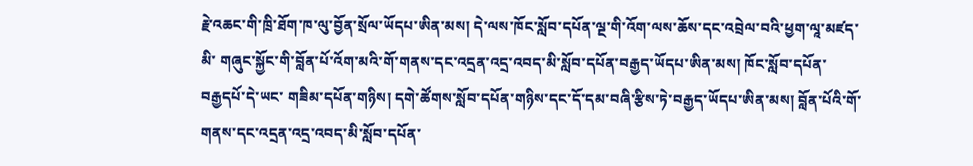རྗེ་འཆང་གི་ཁྲི་ཐོག་ཁ་ལུ་བྱོན་སྲོལ་ཡོདཔ་ཨིན་མས། དེ་ལས་ཁོང་སློབ་དཔོན་ལྔ་གི་འོག་ལས་ཆོས་དང་འབྲེལ་བའི་ཕྱག་ལཱ་མཛད་མི་ གཞུང་སྐྱོང་གི་བློན་པོ་འོག་མའི་གོ་གནས་དང་འདྲན་འདྲ་འབད་མི་སློབ་དཔོན་བརྒྱད་ཡོདཔ་ཨིན་མས། ཁོང་སློབ་དཔོན་བརྒྱདཔོ་དེ་ཡང་ གཟིམ་དཔོན་གཉིས། དགེ་ཚོགས་སློབ་དཔོན་གཉིས་དང་དོ་དམ་བཞི་རྩིས་ཏེ་བརྒྱད་ཡོདཔ་ཨིན་མས། བློན་པོའི་གོ་གནས་དང་འདྲན་འདྲ་འབད་མི་སློབ་དཔོན་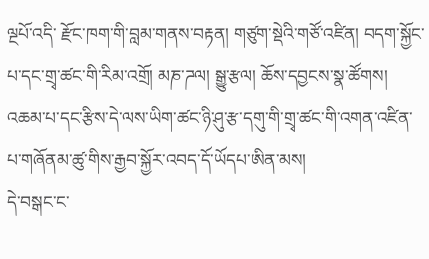ལྔཔོ་འདི་ རྫོང་ཁག་གི་བླམ་གནས་བརྟན། གཙུག་སྡེའི་གཙོ་འཛིན། བདག་སྐྱོང་པ་དང་གྲྭ་ཚང་གི་རིམ་འགྲོ། མཎ་ཌལ། སྒྱུ་རྩལ། ཆོས་དབྱངས་སྣ་ཚོགས། འཆམ་པ་དང་རྩིས་དེ་ལས་ཡིག་ཚང་ཉི་ཤུ་རྩ་དགུ་གི་གྲྭ་ཚང་གི་འགན་འཛིན་པ་གཞོནམ་ཚུ་གིས་རྒྱབ་སྐྱོར་འབད་དོ་ཡོདཔ་ཨིན་མས།
དེ་བསྒང་ང་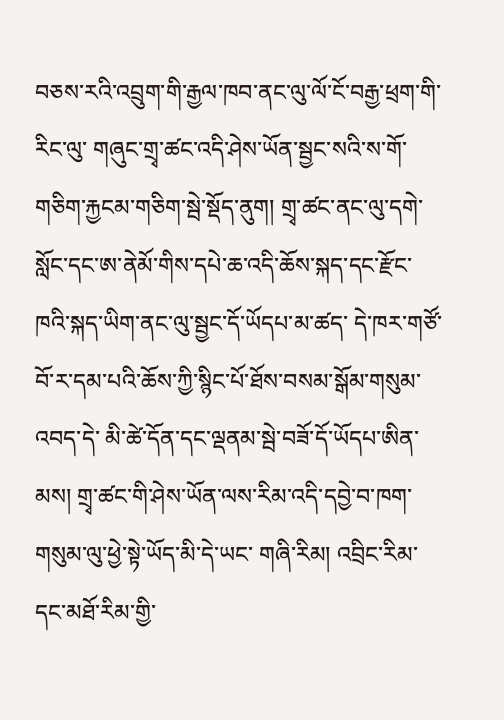བཅས་རའི་འབྲུག་གི་རྒྱལ་ཁབ་ནང་ལུ་ལོ་ངོ་བརྒྱ་ཕྲག་གི་རིང་ལུ་ གཞུང་གྲྭ་ཚང་འདི་ཤེས་ཡོན་སྦྱང་སའི་ས་གོ་གཅིག་རྐྱངམ་གཅིག་སྦེ་སྡོད་ནུག། གྲྭ་ཚང་ནང་ལུ་དགེ་སློང་དང་ཨ་ནེམོ་གིས་དཔེ་ཆ་འདི་ཆོས་སྐད་དང་རྫོང་ཁའི་སྐད་ཡིག་ནང་ལུ་སྦྱང་དོ་ཡོདཔ་མ་ཚད་ དེ་ཁར་གཙོ་བོ་ར་དམ་པའི་ཆོས་ཀྱི་སྙིང་པོ་ཐོས་བསམ་སྒོམ་གསུམ་འབད་དེ་ མི་ཚེ་དོན་དང་ལྡནམ་སྦེ་བཟོ་དོ་ཡོདཔ་ཨིན་མས། གྲྭ་ཚང་གི་ཤེས་ཡོན་ལས་རིམ་འདི་དབྱེ་བ་ཁག་གསུམ་ལུ་ཕྱེ་སྟེ་ཡོད་མི་དེ་ཡང་ གཞི་རིམ། འབྲིང་རིམ་དང་མཐོ་རིམ་གྱི་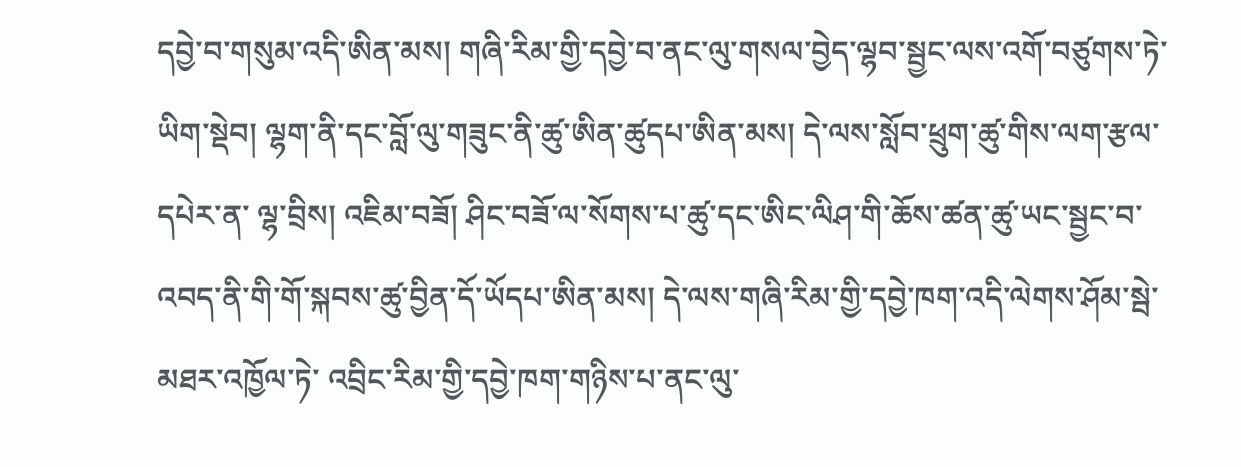དབྱེ་བ་གསུམ་འདི་ཨིན་མས། གཞི་རིམ་གྱི་དབྱེ་བ་ནང་ལུ་གསལ་བྱེད་ལྷབ་སྦྱང་ལས་འགོ་བཙུགས་ཏེ་ ཡིག་སྡེབ། ལྷག་ནི་དང་བློ་ལུ་གཟུང་ནི་ཚུ་ཨིན་ཚུདཔ་ཨིན་མས། དེ་ལས་སློབ་ཕྲུག་ཚུ་གིས་ལག་རྩལ་དཔེར་ན་ ལྷ་བྲིས། འཇིམ་བཟོ། ཤིང་བཟོ་ལ་སོགས་པ་ཚུ་དང་ཨིང་ལིཤ་གི་ཆོས་ཚན་ཚུ་ཡང་སྦྱང་བ་འབད་ནི་གི་གོ་སྐབས་ཚུ་བྱིན་དོ་ཡོདཔ་ཨིན་མས། དེ་ལས་གཞི་རིམ་གྱི་དབྱེ་ཁག་འདི་ལེགས་ཤོམ་སྦེ་མཐར་འཁྱོལ་ཏེ་ འབྲིང་རིམ་གྱི་དབྱེ་ཁག་གཉིས་པ་ནང་ལུ་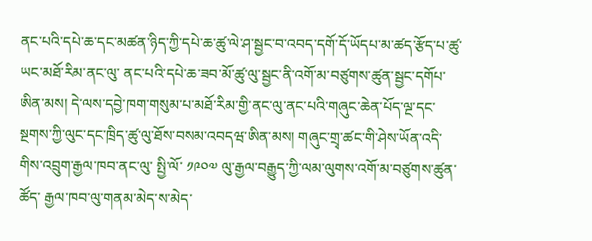ནང་པའི་དཔེ་ཆ་དང་མཚན་ཉིད་ཀྱི་དཔེ་ཆ་ཚུ་ལེ་ཤ་སྦྱང་བ་འབད་དགོ་དོ་ཡོདཔ་མ་ཚད་རྩོད་པ་ཚུ་ཡང་མཐོ་རིམ་ནང་ལུ་ ནང་པའི་དཔེ་ཆ་ཟབ་མོ་ཚུ་ལུ་སྦྱང་ནི་འགོ་མ་བཙུགས་ཚུན་སྦྱང་དགོཔ་ཨིན་མས། དེ་ལས་དབྱེ་ཁག་གསུམ་པ་མཐོ་རིམ་གྱི་ནང་ལུ་ནང་པའི་གཞུང་ཆེན་པོད་ལྔ་དང་སྔགས་ཀྱི་ལུང་དང་ཁྲིད་ཚུ་ལུ་ཐོས་བསམ་འབདཝ་ཨིན་མས། གཞུང་གྲྭ་ཚང་གི་ཤེས་ཡོན་འདི་གིས་འབྲུག་རྒྱལ་ཁབ་ནང་ལུ་ སྤྱི་ལོ་ ༡༩༠༧ ལུ་རྒྱལ་བརྒྱུད་ཀྱི་ལམ་ལུགས་འགོ་མ་བཙུགས་ཚུན་ཚོད་ རྒྱལ་ཁབ་ལུ་གནམ་མེད་ས་མེད་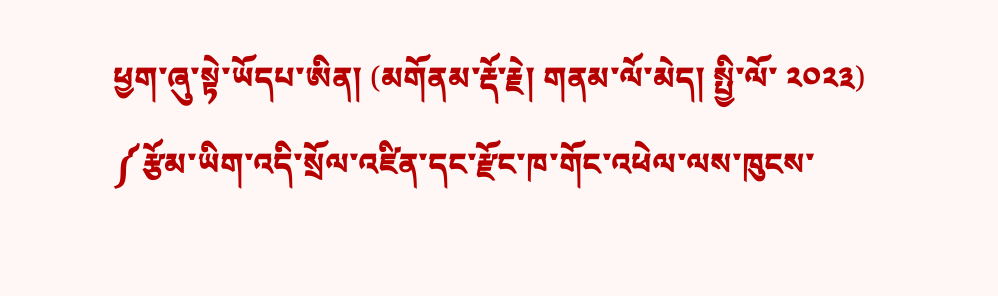ཕྱག་ཞུ་སྟེ་ཡོདཔ་ཨིན། (མགོནམ་རྡོ་རྗེ། གནམ་ལོ་མེད། སྤྱི་ལོ་ ༢༠༢༣)
༼རྩོམ་ཡིག་འདི་སྲོལ་འཛིན་དང་རྫོང་ཁ་གོང་འཕེལ་ལས་ཁུངས་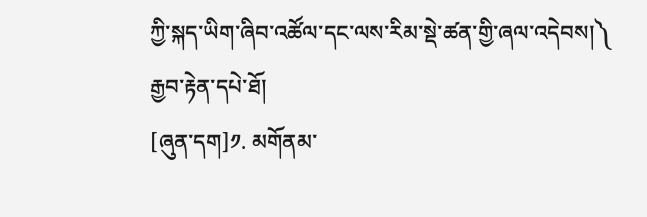ཀྱི་སྐད་ཡིག་ཞིབ་འཚོལ་དང་ལས་རིམ་སྡེ་ཚན་གྱི་ཞལ་འདེབས།༽
རྒྱབ་རྟེན་དཔེ་ཐོ།
[ཞུན་དག]༡. མགོནམ་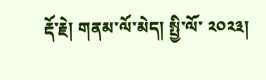རྡོ་རྗེ། གནམ་ལོ་མེད། སྤྱི་ལོ་ ༢༠༢༣།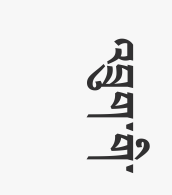འབྲུག་གི་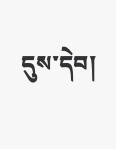དུས་དེབ།